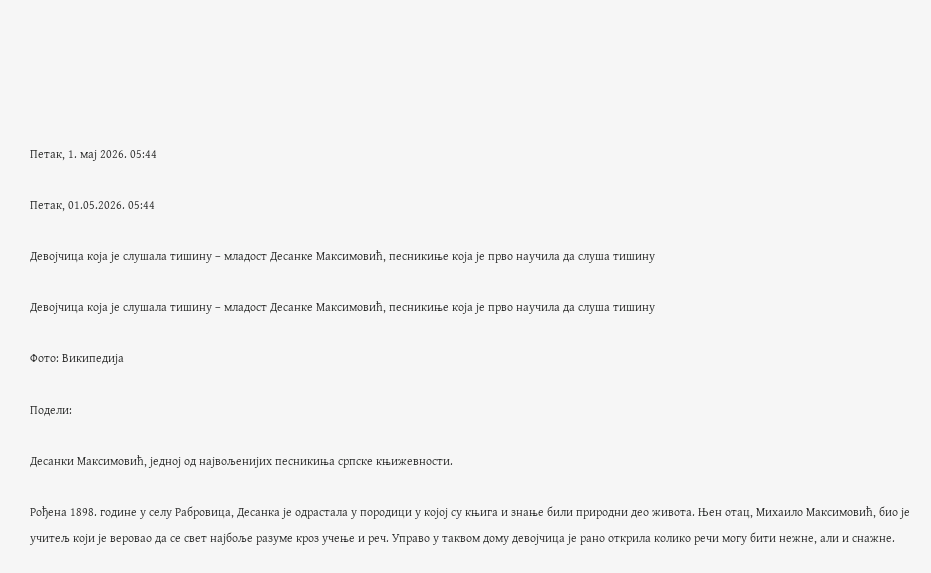Петак, 1. мај 2026. 05:44

Петак, 01.05.2026. 05:44

Девојчица која је слушала тишину – младост Десанке Максимовић, песникиње која је прво научила да слуша тишину

Девојчица која је слушала тишину – младост Десанке Максимовић, песникиње која је прво научила да слуша тишину

Фото: Википедија

Подели:

Десанки Максимовић, једној од највољенијих песникиња српске књижевности.

Рођена 1898. године у селу Рабровица, Десанка је одрастала у породици у којој су књига и знање били природни део живота. Њен отац, Михаило Максимовић, био је учитељ који је веровао да се свет најбоље разуме кроз учење и реч. Управо у таквом дому девојчица је рано открила колико речи могу бити нежне, али и снажне.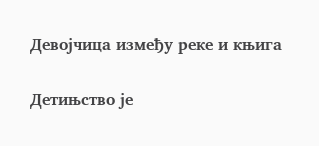Девојчица између реке и књига

Детињство је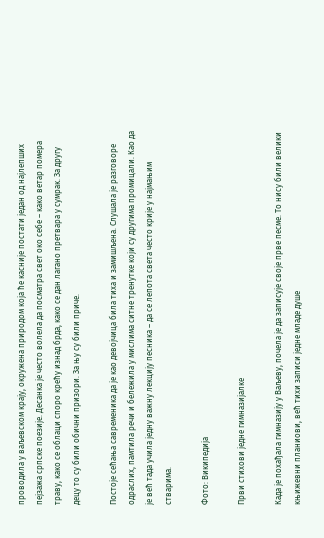проводила у ваљевском крају, окружена природом која ће касније постати један од најлепших пејзажа српске поезије. Десанка је често волела да посматра свет око себе – како ветар помера траву, како се облаци споро крећу изнад брда, како се дан лагано претвара у сумрак. За другу децу то су били обични призори. За њу су били приче.

Постоје сећања савременика да је као девојчица била тиха и замишљена. Слушала је разговоре одраслих, памтила речи и бележила у мислима ситне тренутке који су другима промицали. Као да је већ тада учила једну важну лекцију песника – да се лепота света често крије у најмањим стварима.

Фото: Википедија

Први стихови једне гимназијалке

Када је похађала гимназију у Ваљеву, почела је да записује своје прве песме. То нису били велики књижевни планиови, већ тихи записи једне младе душе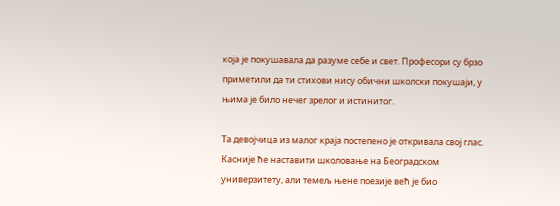која је покушавала да разуме себе и свет. Професори су брзо приметили да ти стихови нису обични школски покушаји, у њима је било нечег зрелог и истинитог.

Та девојчица из малог краја постепено је откривала свој глас. Касније ће наставити школовање на Београдском универзитету, али темељ њене поезије већ је био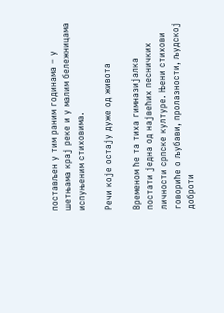постављен у тим раним годинама – у шетњама крај реке и у малим бележницама испуњеним стиховима.

Речи које остају дуже од живота

Временом ће та тиха гимназијалка постати једна од највећих песничких личности српске културе. Њени стихови говориће о љубави, пролазности, људској доброти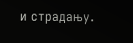и страдању.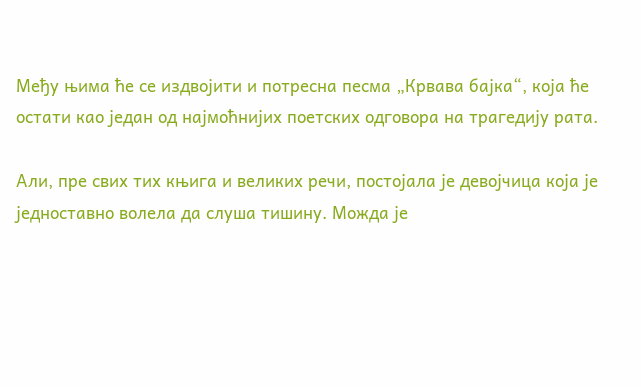Међу њима ће се издвојити и потресна песма „Крвава бајка“, која ће остати као један од најмоћнијих поетских одговора на трагедију рата.

Али, пре свих тих књига и великих речи, постојала је девојчица која је једноставно волела да слуша тишину. Можда је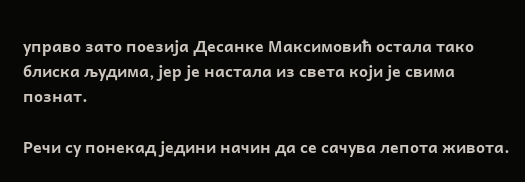управо зато поезија Десанке Максимовић остала тако блиска људима, јер је настала из света који је свима познат.

Речи су понекад једини начин да се сачува лепота живота.